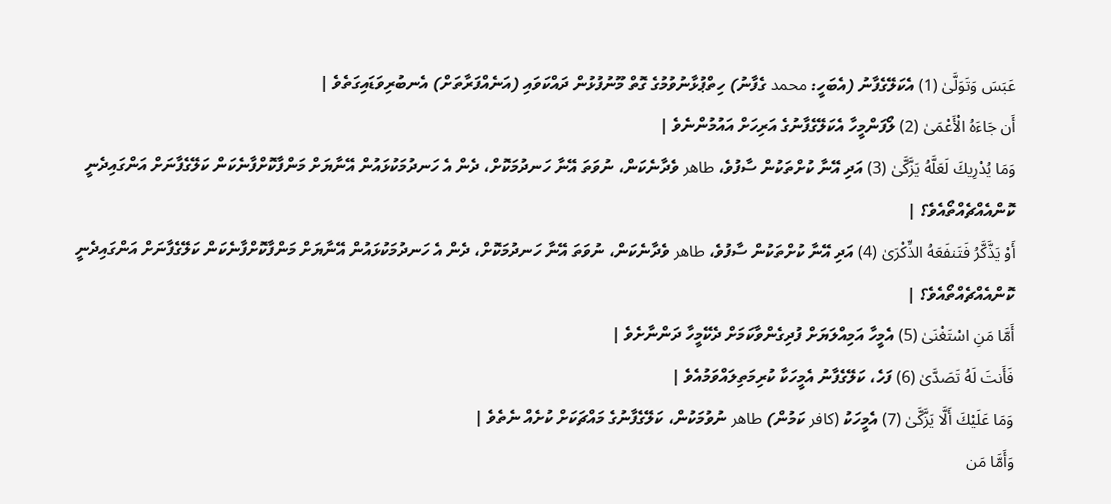عَبَسَ وَتَوَلَّىٰ (1) އެކަލޭގެފާނު (އެބަހީ: محمد ގެފާނު) ހިތްޕުޅާނުވުމުގެ ގޮތް މޫނުފުޅުން ދައްކަވައި (އަނެއްފަރާތަށް) އެނބުރިވަޑައިގަތެވެ |
أَن جَاءَهُ الْأَعْمَىٰ (2) ލޯފަންމީހާ އެކަލޭގެފާނުގެ އަރިހަށް އައުމުންނެވެ |
وَمَا يُدْرِيكَ لَعَلَّهُ يَزَّكَّىٰ (3) އަދި އޭނާ ކުށްތަކުން ސާފުވެ، طاهر ވެދާނެކަން، ނުވަތަ އޭނާ ހަނދުމަކޮށް، ދެން އެ ހަނދުމަކުޅައުން އޭނާޔަށް މަންފާކޮށްފާނެކަން ކަލޭގެފާނަށް އަންގައިދެނީ ކޮންއެއްޗެއްތޯއެވެ؟ |
أَوْ يَذَّكَّرُ فَتَنفَعَهُ الذِّكْرَىٰ (4) އަދި އޭނާ ކުށްތަކުން ސާފުވެ، طاهر ވެދާނެކަން، ނުވަތަ އޭނާ ހަނދުމަކޮށް، ދެން އެ ހަނދުމަކުޅައުން އޭނާޔަށް މަންފާކޮށްފާނެކަން ކަލޭގެފާނަށް އަންގައިދެނީ ކޮންއެއްޗެއްތޯއެވެ؟ |
أَمَّا مَنِ اسْتَغْنَىٰ (5) އެމީހާ އަމިއްލަޔަށް ފުދިގެންވާކަމަށް ދެކޭމީހާ ދަންނާށެވެ |
فَأَنتَ لَهُ تَصَدَّىٰ (6) ފަހެ، ކަލޭގެފާނު އެމީހަކާ ކުރިމަތިލައްވަމުއެވެ |
وَمَا عَلَيْكَ أَلَّا يَزَّكَّىٰ (7) އެމީހަކު (كافر ކަމުން) طاهر ނުވުމަކުން، ކަލޭގެފާނުގެ މައްޗަކަށް ކުށެއް ނެތެވެ |
وَأَمَّا مَن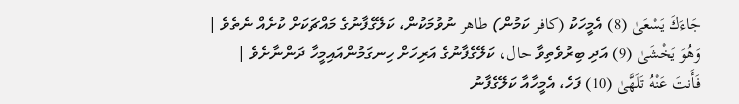جَاءَكَ يَسْعَىٰ (8) އެމީހަކު (كافر ކަމުން) طاهر ނުވުމަކުން، ކަލޭގެފާނުގެ މައްޗަކަށް ކުށެއް ނެތެވެ |
وَهُوَ يَخْشَىٰ (9) އަދި ބިރުވެތިވާ حال، ކަލޭގެފާނުގެ އަރިހަށް ހިނގަމުންއައިމީހާ ދަންނާށެވެ |
فَأَنتَ عَنْهُ تَلَهَّىٰ (10) ފަހެ، އެމީހާއާ ކަލޭގެފާނު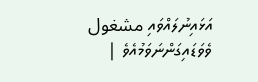އަޅައިނުލައްވައި مشغول ވެވަޑައިގަންނަވަމުއެވެ |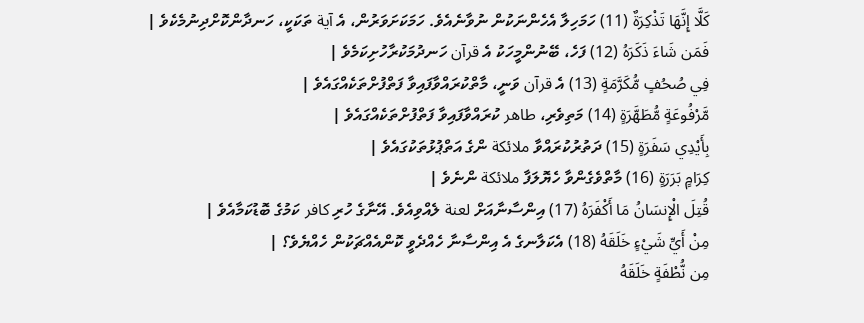كَلَّا إِنَّهَا تَذْكِرَةٌ (11) ހަމަހިލާ އެހެންނަކުން ނުވާނެއެވެ. ހަމަކަށަވަރުން، އެ آية ތަކަކީ، ހަނދާންކޮށްދިނުމެކެވެ |
فَمَن شَاءَ ذَكَرَهُ (12) ފަހެ، ބޭނުންމީހަކު އެ قرآن ހަނދުމަކުރާހުށިކަމެވެ |
فِي صُحُفٍ مُّكَرَّمَةٍ (13) އެ قرآن ވަނީ، މާތްކުރައްވާފައިވާ ފަތްފުށްތަކެއްގައެވެ |
مَّرْفُوعَةٍ مُّطَهَّرَةٍ (14) މަތިވެރި، طاهر ކުރައްވާފައިވާ ފަތްފުށްތަކެއްގައެވެ |
بِأَيْدِي سَفَرَةٍ (15) ދަތުރުކުރައްވާ ملائكة ންގެ އަތްޕުޅުތަކުގައެވެ |
كِرَامٍ بَرَرَةٍ (16) މާތްވެގެންވާ ހެޔޮލަފާ ملائكة ންނެވެ |
قُتِلَ الْإِنسَانُ مَا أَكْفَرَهُ (17) އިންސާނާއަށް لعنة ލެއްވިއެވެ. އޭނާގެ ހުރި كافر ކަމުގެ ބޮޑުކަމާއެވެ |
مِنْ أَيِّ شَيْءٍ خَلَقَهُ (18) އެކަލާނގެ އެ އިންސާނާ ހެއްދެވީ ކޮންއެއްޗަކުން ހެއްޔެވެ؟ |
مِن نُّطْفَةٍ خَلَقَهُ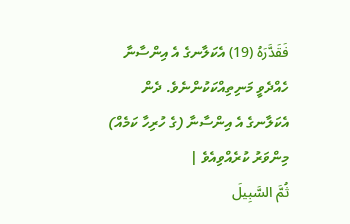فَقَدَّرَهُ (19) އެކަލާނގެ އެ އިންސާނާ ހެއްދެވީ މަނިތިއްކަކުންނެވެ. ދެން އެކަލާނގެ އެ އިންސާނާ (ގެ ހުރިހާ ކަމެއް) މިންވަރު ކުރެއްވިއެވެ |
ثُمَّ السَّبِيلَ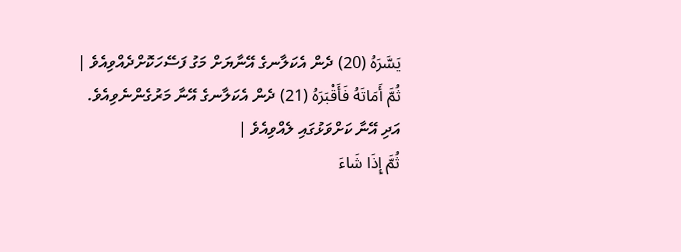يَسَّرَهُ (20) ދެން އެކަލާނގެ އޭނާޔަށް މަގު ފަސޭހަކޮށްދެއްވިއެވެ |
ثُمَّ أَمَاتَهُ فَأَقْبَرَهُ (21) ދެން އެކަލާނގެ އޭނާ މަރުގެންނެވިއެވެ. އަދި އޭނާ ކަށްވަޅުގައި ލެއްވިއެވެ |
ثُمَّ إِذَا شَاءَ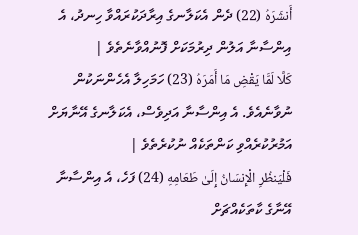أَنشَرَهُ (22) ދެން އެކަލާނގެ އިރާދަކުރައްވާ ހިނދު، އެ އިންސާނާ އަލުން ދިރުމަކަށް ފޮނުއްވާނެތެވެ |
كَلَّا لَمَّا يَقْضِ مَا أَمَرَهُ (23) ހަމަހިލާ އެހެންނަކުން ނުވާނެއެވެ. އެ އިންސާނާ އަދިވެސް، އެކަލާނގެ އޭނާޔަށް އަމުރުކުރެއްވި ކަންތަކެއް ނުކުރެތެވެ |
فَلْيَنظُرِ الْإِنسَانُ إِلَىٰ طَعَامِهِ (24) ފަހެ، އެ އިންސާނާ އޭނާގެ ކާތަކެއްޗަށް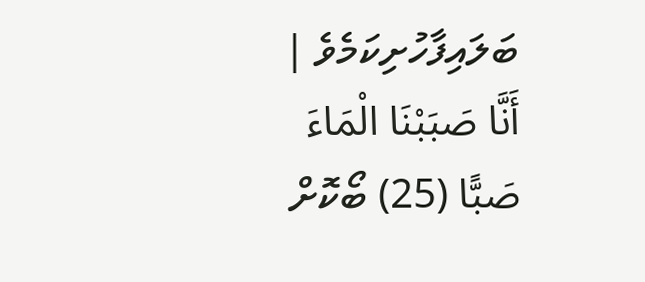ބަލައިފާހުށިކަމެވެ |
أَنَّا صَبَبْنَا الْمَاءَ صَبًّا (25) ބޯކޮށް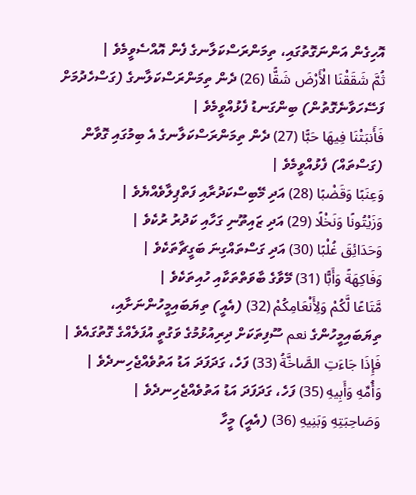އޮހިގެން އަންނަގޮތުގައި، ތިމަންރަސްކަލާނގެ ފެން އޮއްސެވީމެވެ |
ثُمَّ شَقَقْنَا الْأَرْضَ شَقًّا (26) ދެން ތިމަންރަސްކަލާނގެ (ގަސްހެދުމަށް ފަސޭހަވާނެގޮތުން) ބިންގަނޑު ފެޅުއްވީމެވެ |
فَأَنبَتْنَا فِيهَا حَبًّا (27) ދެން ތިމަންރަސްކަލާނގެ އެ ބިމުގައި ގޮވާން (ގަސްތައް) ފެޅުއްވީމެވެ |
وَعِنَبًا وَقَضْبًا (28) އަދި މޭބިސްކަދުރާއި ފަތްޕިލާވެއްޔެވެ |
وَزَيْتُونًا وَنَخْلًا (29) އަދި ޒައިތޫނި ގަހާއި ކަދުރު ރުކެވެ |
وَحَدَائِقَ غُلْبًا (30) އަދި ގަސްތައްގިނަ ބަގީޗާތަކެވެ |
وَفَاكِهَةً وَأَبًّا (31) މޭވާގެ ބާވަތްތަކާއި ހުއިތަކެވެ |
مَّتَاعًا لَّكُمْ وَلِأَنْعَامِكُمْ (32) (އެއީ) ތިޔަބައިމީހުންނަށާއި، ތިޔަބައިމީހުންގެ نعم ސޫފިތަކަށް ދިރިއުޅުމުގެ ވަގުތީ އުފަލެއްގެ ގޮތުގައެވެ |
فَإِذَا جَاءَتِ الصَّاخَّةُ (33) ފަހެ، ގަދަފަދަ އަޑު އަތުވެއްޖެހިނދެވެ |
وَأُمِّهِ وَأَبِيهِ (35) ފަހެ، ގަދަފަދަ އަޑު އަތުވެއްޖެހިނދެވެ |
وَصَاحِبَتِهِ وَبَنِيهِ (36) (އެއީ) މީހާ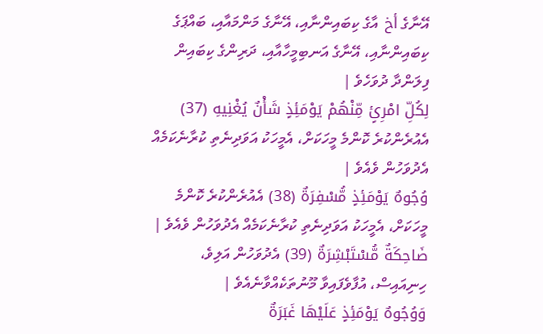އޭނާގެ أخ އާގެ ކިބައިންނާއި، އޭނާގެ މަންމައާއި، ބައްޕަގެ ކިބައިންނާއި، އޭނާގެ އަނބިމީހާއާއި، ދަރިންގެ ކިބައިން ފިލަންދާ ދުވަހެވެ |
لِكُلِّ امْرِئٍ مِّنْهُمْ يَوْمَئِذٍ شَأْنٌ يُغْنِيهِ (37) އެއުރެންކުރެ ކޮންމެ މީހަކަށް، އެމީހަކު އަވަދިނެތި ކުރާނެކަމެއް އެދުވަހުން ވެއެވެ |
وُجُوهٌ يَوْمَئِذٍ مُّسْفِرَةٌ (38) އެއުރެންކުރެ ކޮންމެ މީހަކަށް، އެމީހަކު އަވަދިނެތި ކުރާނެކަމެއް އެދުވަހުން ވެއެވެ |
ضَاحِكَةٌ مُّسْتَبْشِرَةٌ (39) އެދުވަހުން އަލިވެ، ހިނިއައިސް، އުފާވެފައިވާ މޫނުތަކެއްވާނެއެވެ |
وَوُجُوهٌ يَوْمَئِذٍ عَلَيْهَا غَبَرَةٌ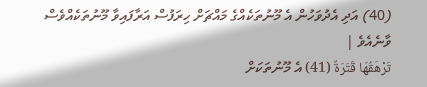(40) އަދި އެދުވަހުން އެ މޫނުތަކެއްގެ މައްޗަށް ހިރަފުސް އަރާފައިވާ މޫނުތަކެއްވެސް ވާނެއެވެ |
تَرْهَقُهَا قَتَرَةٌ (41) އެ މޫނުތަކަށް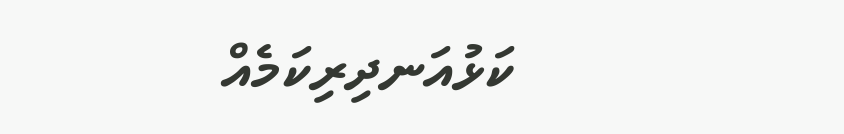ކަޅުއަނދިރިކަމެއް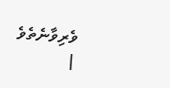ވެރިވާނެތެވެ |